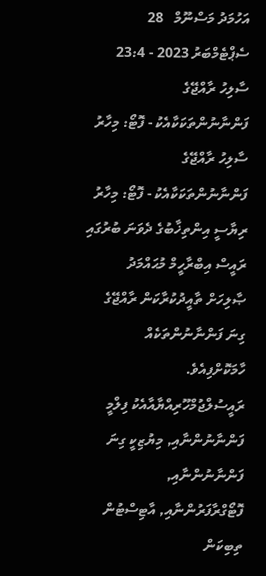އަހުމަދު މަސްނޫމް   28 ސެޕްޓެމްބަރު 2023 - 23:4
ސާލިހު ރާއްޖޭގެ ފަންނާނުންތަކަކާއެކު - ފޮޓޯ: މިހާރު
ސާލިހު ރާއްޖޭގެ ފަންނާނުންތަކަކާއެކު - ފޮޓޯ: މިހާރު
ރިޔާސީ އިންތިޚާބުގެ ދެވަނަ ބުރުގައި ރައީސް އިބްރާހީމް މުޙައްމަދު ޞާލިހަށް ތާއީދުކުރާކަން ރާއްޖޭގެ ގިނަ ފަންނާނުންތަކެއް ހާމަކޮށްފިއެވެ.
ރައީސުލްޖުމްހޫރިއްޔާއާއެކު ފިލްމީ ފަންނާނުންނާއި, މިޔުޒިކީ ގިނަ ފަންނާނުންނާއި, ފޮޓޯގްރާފަރުންނާއި, އާޓިސްޓުން ތިބިކަން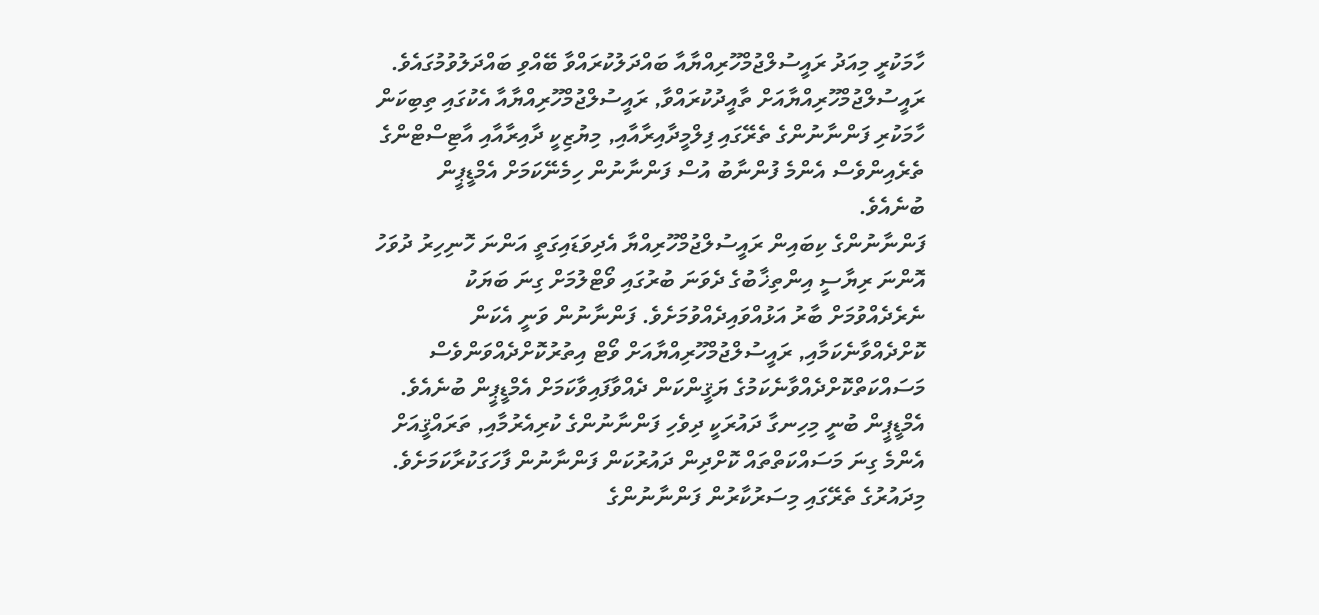ހާމަކުރީ މިއަދު ރައީސުލްޖުމްހޫރިއްޔާއާ ބައްދަލުކުރައްވާ ބޭއްވި ބައްދަލުވުމުގައެވެ. ރައީސުލްޖުމްހޫރިއްޔާއަށް ތާއީދުކުރައްވާ, ރައީސުލްޖުމްހޫރިއްޔާއާ އެކުގައި ތިބިކަން ހާމަކުރި ފަންނާނުންގެ ތެރޭގައި ފިލްމީދާއިރާއާއި, މިޔުޒިކީ ދާއިރާއާއި އާޓިސްޓްންގެ ތެރެއިންވެސް އެންމެ ފުންނާބު އުސް ފަންނާނުން ހިމެނޭކަމަށް އެމްޑީޕީން ބުނެއެވެ.
ފަންނާނުންގެ ކިބައިން ރައީސުލްޖުމްހޫރިއްޔާ އެދިވަޑައިގަތީ އަންނަ ހޮނިހިރު ދުވަހު އޮންނަ ރިޔާސީ އިންތިޚާބުގެ ދެވަނަ ބުރުގައި ވޯޓްލުމަށް ގިނަ ބަޔަކު ނެރެދެއްވުމަށް ބާރު އަޅުއްވައިދެއްވުމަށެވެ. ފަންނާނުން ވަނީ އެކަން ކޮށްދެއްވާނެކަމާއި, ރައީސުލްޖުމްހޫރިއްޔާއަށް ވޯޓް އިތުރުކޮށްދެއްވަންވެސް މަސައްކަތްކޮށްދެއްވާނެކަމުގެ ޔަޤީންކަން ދެއްވާފައިވާކަމަށް އެމްޑީޕީން ބުނެއެވެ.
އެމްޑީޕީން ބުނީ މިހިނގާ ދައުރަކީ ދިވެހި ފަންނާނުންގެ ކުރިއެރުމާއި, ތަރައްޤީއަށް އެންމެ ގިނަ މަސައްކަތްތައް ކޮށްދިން ދައުރުކަން ފަންނާނުން ފާހަގަކުރާކަމަށެވެ.
މިދައުރުގެ ތެރޭގައި މިސަރުކާރުން ފަންނާނުންގެ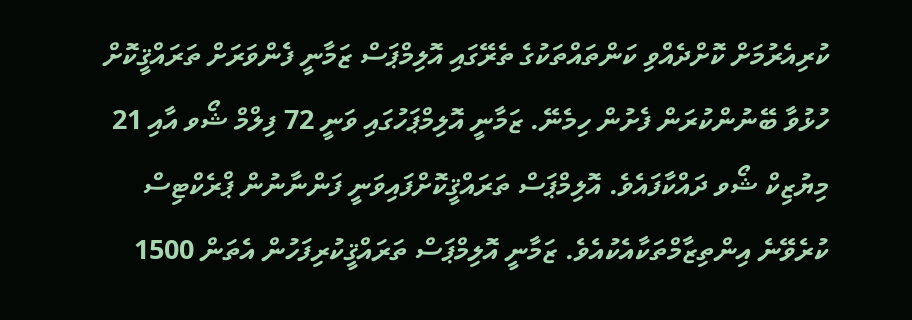ކުރިއެރުމަށް ކޮށްދެއްވި ކަންތައްތަކުގެ ތެރޭގައި އޮލިމްޕަސް ޒަމާނީ ފެންވަރަށް ތަރައްޤީކޮށް ހުޅުވާ ބޭނުންކުރަން ފެށުން ހިމެނޭ. ޒަމާނީ އޮލިމްޕަހުގައި ވަނީ 72 ފިލްމް ޝޯވ އާއި 21 މިޔުޒިކް ޝޯވ ދައްކާފައެވެ. އޮލިމްޕަސް ތަރައްޤީކޮށްފައިވަނީ ފަންނާނުން ޕްރެކްޓިސް ކުރެވޭނެ އިންތިޒާމްތަކާއެކުއެވެ. ޒަމާނީ އޮލިމްޕަސް ތަރައްޤީކުރިފަހުން އެތަން 1500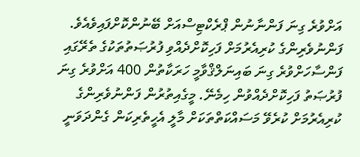އަށްވުރެ ގިނަ ފަންނާނުން ޕްރެކްޓިސްއަށް ބޭނުންކޮށްފައިވެއެވެ.
ފަންނުވެރިންގެ ކުރިއެރުމަށް ފަހިކޮށްދެއްވި ފުރުޞަތުތަކުގެ ތެރޭގައި ފަންސާހަށްވުރެ ގިނަ ބައިނަލްޤްވާމީ ހަރަކާތުން 400 އަށްވުރެ ގިނަ ފުރުޞަތު ފަހިކޮށްދެއްވުން ހިމެނޭ. މީގެއިތުރުން ފަންނުވެރިންގެ ކުރިއެރުމަށް ކުރެވޭ މަސައްކަތްތަކަށް މާލީ އެހީތެރިކަން ގެންދަވަނީ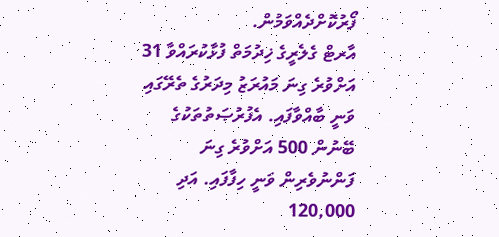ފޯރުކޮށްދެއްވަމުން.
އާރޓް ގެލެރީގެ ޚިދުމަތް ފުޅާކުރައްވާ 31 އަށްވުރެ ގިނަ މައުރަޒު މިދަރުގެ ތެރޭގައި ވަނީ ބާއްވާފައި. އެފުރުޞަތުތަކުގެ ބޭނުން 500 އަށްވުރެ ގިނަ ފަންނުވެރިން ވަނީ ހިފާފައި. އަދި 120,000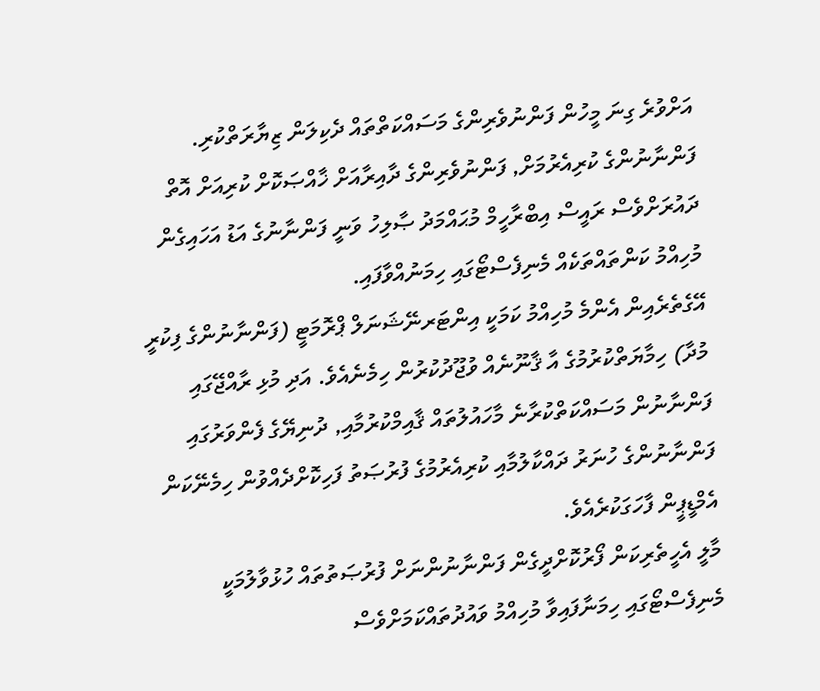އަށްވުރެ ގިނަ މީހުން ފަންނުވެރިންގެ މަސައްކަތްތައް ދެކިލަން ޒިޔާރަތްކުރި.
ފަންނާނުންގެ ކުރިއެރުމަށް, ފަންނުވެރިންގެ ދާއިރާއަށް ޚާއްޞަކޮށް ކުރިއަށް އޮތް ދައުރަށްވެސް ރައީސް އިބްރާހީމް މުޙައްމަދު ޞާލިހު ވަނީ ފަންނާނުގެ އަޑު އަހައިގެން މުހިއްމު ކަންތައްތަކެއް މެނިފެސްޓޯގައި ހިމަނުއްވާފައި.
އޭގެތެރެއިން އެންމެ މުހިއްމު ކަމަކީ އިންޓަރނޭޝަނަލް ޕްރޮމަޓީ (ފަންނާނުންގެ ފިކުރީ މުދާ) ހިމާޔަތްކުރުމުގެ އާ ޤާނޫނެއް ވުޖޫދުކުރުން ހިމެނެއެވެ. އަދި މުޅި ރާއްޖޭގައި ފަންނާނުން މަސައްކަތްކުރާނެ މާހައުލުތައް ޤާއިމްކުރުމާއި, ދުނިޔޭގެ ފެންވަރުގައި ފަންނާނުންގެ ހުނަރު ދައްކާލުމާއި ކުރިއެރުމުގެ ފުރުޞަތު ފަހިކޮށްދެއްވުން ހިމެނޭކަން އެމްޑީޕީން ފާހަގަކުރެއެވެ.
މާލީ އެހީތެރިކަން ފޯރުކޮށްދީގެން ފަންނާނުންނަށް ފުރުޞަތުތައް ހުޅުވާލުމަކީ މެނިފެސްޓޯގައި ހިމަނާފައިވާ މުހިއްމު ވައުދުތައްކަމަށްވެސް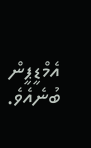އެމްޑީޕީން ބުނެއެވެ.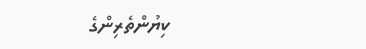ކިޔުންތެރިންގެ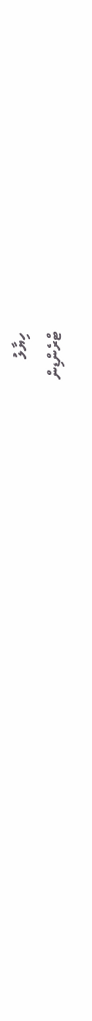ހިޔާލު
ޓްރެންޑިން